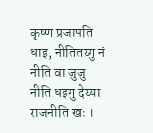कृष्ण प्रजापति
धाइ, नीतितय्गु नं नीति वा जुजु नीति धइगु देय्या राजनीति खः ।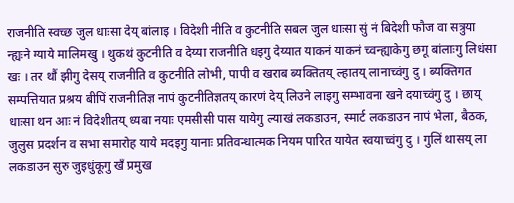राजनीति स्वच्छ जुल धाःसा देय् बांलाइ । विदेशी नीति व कुटनीति सबल जुल धाःसा सुं नं बिदेशी फौज वा सत्रुया न्ह्यःने ग्याये मालिमखु । थुकथं कुटनीति व देय्या राजनीति धइगु देय्यात याकनं याकनं च्वन्ह्याकेगु छगू बांलाःगु लिधंसा खः । तर थौं झीगु देसय् राजनीति व कुटनीति लोभी, पापी व खराब ब्यक्तितय् ल्हातय् लानाच्वंगु दु । ब्यक्तिगत सम्पत्तियात प्रश्रय बीपिं राजनीतिज्ञ नापं कुटनीतिज्ञतय् कारणं देय् लिउने लाइगु सम्भावना खने दयाच्वंगु दु । छाय् धाःसा थन आः नं विदेशीतय् ध्यबा नयाः एमसीसी पास यायेगु ल्याखं लकडाउन, स्मार्ट लकडाउन नापं भेला, बैठक, जुलुस प्रदर्शन व सभा समारोह याये मदइगु यानाः प्रतिवन्धात्मक नियम पारित यायेत स्वयाच्वंगु दु । गुलिं थासय् ला लकडाउन सुरु जुइधुंकूगु खँ प्रमुख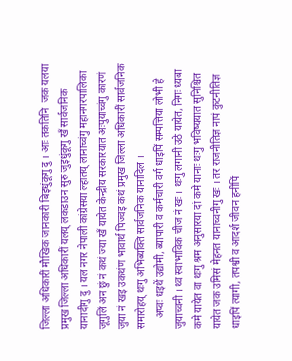जिल्ला अधिकारीं मौखिक जानकारी बिइधुंकूगु दु । आः तकतिनि  जक यलया प्रमुख जिल्ला अधिकारीं यलय् लकडाउन सुरु जुइधुंकूगु खँ सार्वजनिक यानादीगु दु । यल नगर नेपाली कांग्रेसया ल्हातय् लानाच्वंगु महानगरपालिका जूगुलिं अन छुं नं कथं ज्या खँ यायेत केन्द्रीय सरकारयात अःपुयाच्वंगु कारणं जुया नं खइ उकथंण भावार्थ पिज्वइ कथं प्रमुख जिल्ला अधिकारीं सार्वजनिक समारोहय् थःगु अभिब्यक्ति सार्वजनिक यानादिल ।
    अप्वः धइथें उद्योमी, ब्यापारी व कर्मचारी वर्ग धाइपिं सम्पत्तिया लोभी हे जुयाच्वनी । थ्व स्वाभाविक चीज नं खः । थःगु लगानी उठे यायेत, निगः ध्यबा कमे यायेत वा थःगु श्रम अनुसारया दां कमे यानाः थःगु भविष्ययात सुनिश्चित यायेत जक उमिसं मेहनत यानाच्वनीगु खः । तर राजनीतिज्ञ नापं कुटनीतिज्ञ धाइपिं त्यागी, तपश्वी व आदर्श जीवन हनीपिं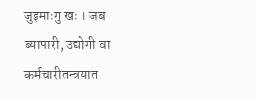जुइमाःगु खः । जब ब्यापारी, उद्योगी वा कर्मचारीतन्त्रयात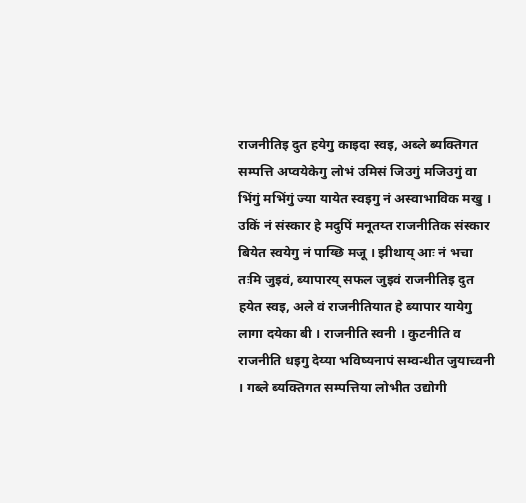राजनीतिइ दुत हयेगु काइदा स्वइ, अब्ले ब्यक्तिगत सम्पत्ति अप्वयेकेगु लोभं उमिसं जिउगुं मजिउगुं वा भिंगुं मभिंगुं ज्या यायेत स्वइगु नं अस्वाभाविक मखु । उकिं नं संस्कार हे मदुपिं मनूतय्त राजनीतिक संस्कार बियेत स्वयेगु नं पाय्छि मजू । झीथाय् आः नं भचा तःमि जुइवं, ब्यापारय् सफल जुइवं राजनीतिइ दुत हयेत स्वइ, अले वं राजनीतियात हे ब्यापार यायेगु लागा दयेका बी । राजनीति स्वनी । कुटनीति व राजनीति धइगु देय्या भविष्यनापं सम्वन्धीत जुयाच्वनी । गब्ले ब्यक्तिगत सम्पत्तिया लोभीत उद्योगी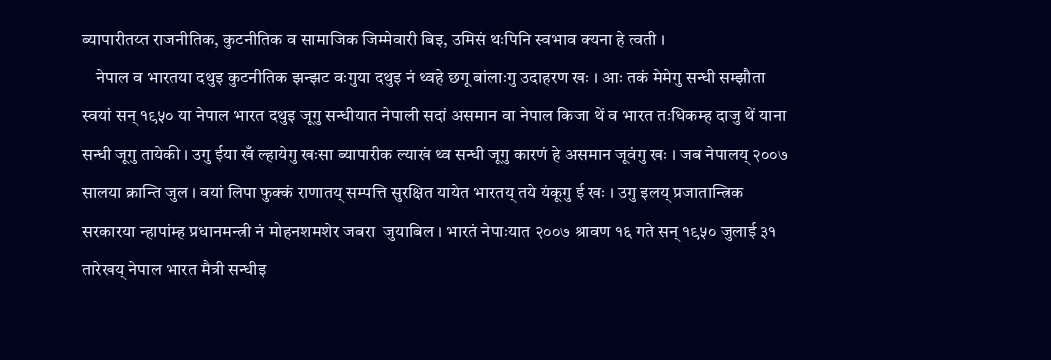ब्यापारीतय्त राजनीतिक, कुटनीतिक व सामाजिक जिम्मेवारी बिइ, उमिसं थःपिनि स्वभाव क्यना हे त्वती ।
    नेपाल व भारतया दथुइ कुटनीतिक झन्झट वःगुया दथुइ नं थ्वहे छगू बांलाःगु उदाहरण खः । आः तकं मेमेगु सन्धी सम्झौता स्वयां सन् १९५० या नेपाल भारत दथुइ जूगु सन्धीयात नेपाली सदां असमान वा नेपाल किजा थें व भारत तःधिकम्ह दाजु थें याना सन्धी जूगु तायेकी । उगु ईया खँ ल्हायेगु खःसा ब्यापारीक ल्याखं थ्व सन्धी जूगु कारणं हे असमान जूवंगु खः । जब नेपालय् २००७ सालया क्रान्ति जुल । वयां लिपा फुक्कं राणातय् सम्पत्ति सुरक्षित यायेत भारतय् तये यंकूगु ई खः । उगु इलय् प्रजातान्त्रिक सरकारया न्हापांम्ह प्रधानमन्त्री नं मोहनशमशेर जबरा  जुयाबिल । भारतं नेपाःयात २००७ श्रावण १६ गते सन् १९५० जुलाई ३१ तारेखय् नेपाल भारत मैत्री सन्धीइ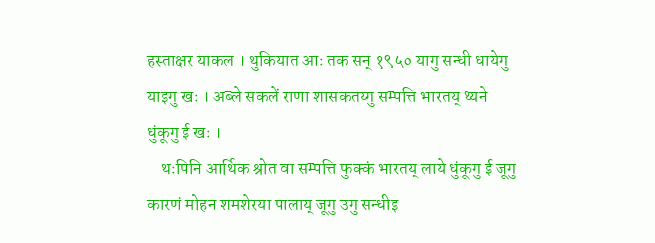हस्ताक्षर याकल । थुकियात आः तक सन् १९५० यागु सन्धी धायेगु याइगु खः । अब्ले सकलें राणा शासकतय्गु सम्पत्ति भारतय् थ्यने धुंकूगु ई खः ।
    थःपिनि आर्थिक श्रोत वा सम्पत्ति फुक्कं भारतय् लाये धुंकूगु ई जूगु कारणं मोहन शमशेरया पालाय् जूगु उगु सन्धीइ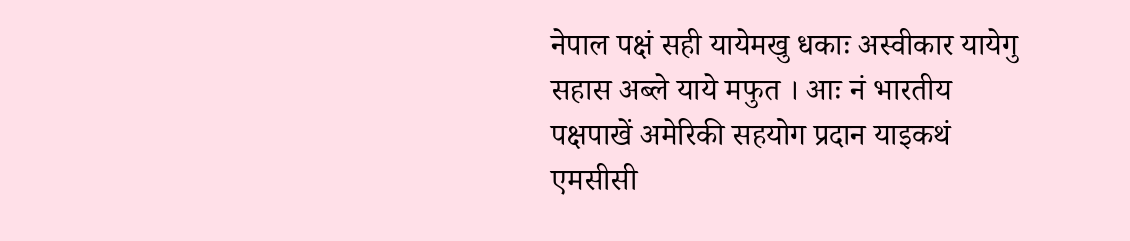नेपाल पक्षं सही यायेमखु धकाः अस्वीकार यायेगु सहास अब्ले याये मफुत । आः नं भारतीय पक्षपाखें अमेरिकी सहयोग प्रदान याइकथं एमसीसी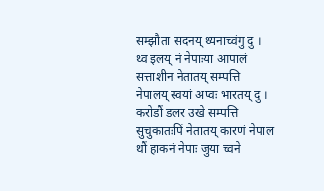सम्झौता सदनय् थ्यनाच्वंगु दु । थ्व इलय् नं नेपाःया आपालं सत्ताशीन नेतातय् सम्पत्ति नेपालय् स्वयां अप्वः भारतय् दु । करोडौं डलर उखे सम्पत्ति सुचुकातःपिं नेतातय् कारणं नेपाल थौं हाकनं नेपाः जुया च्वने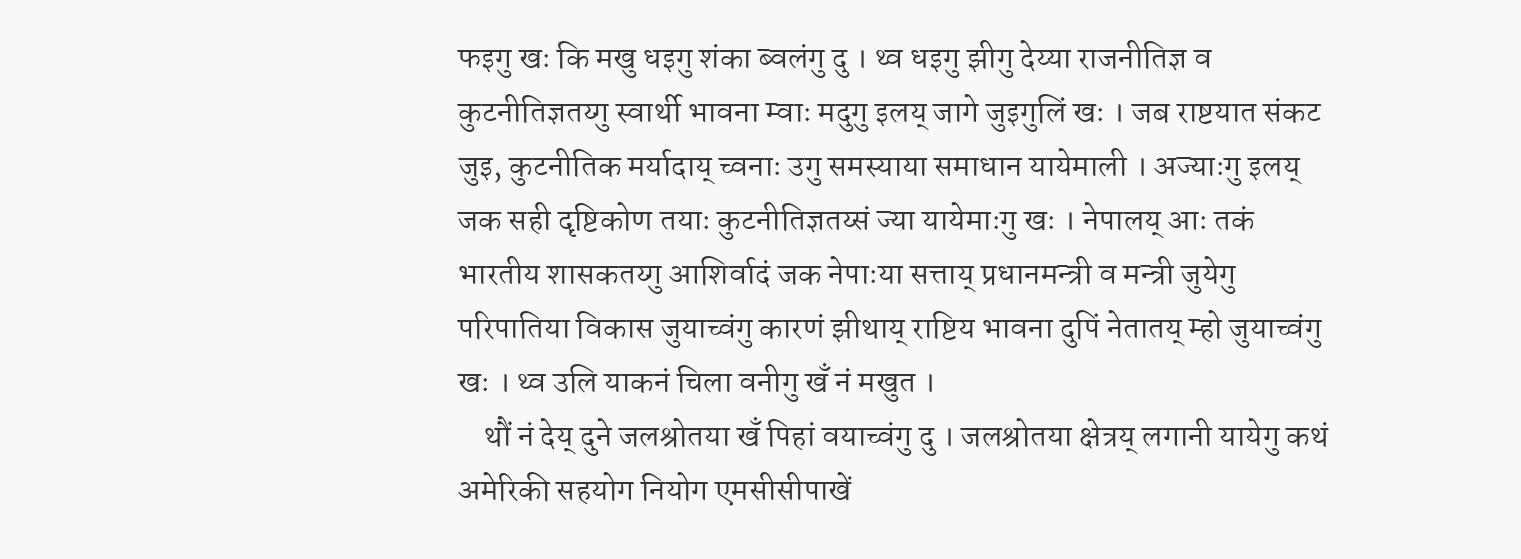फइगु खः कि मखु धइगु शंका ब्वलंगु दु । थ्व धइगु झीगु देय्या राजनीतिज्ञ व कुटनीतिज्ञतय्गु स्वार्थी भावना म्वाः मदुगु इलय् जागे जुइगुलिं खः । जब राष्टयात संकट जुइ, कुटनीतिक मर्यादाय् च्वनाः उगु समस्याया समाधान यायेमाली । अज्याःगु इलय् जक सही दृष्टिकोण तयाः कुटनीतिज्ञतय्सं ज्या यायेमाःगु खः । नेपालय् आः तकं भारतीय शासकतय्गु आशिर्वादं जक नेपाःया सत्ताय् प्रधानमन्त्री व मन्त्री जुयेगु परिपातिया विकास जुयाच्वंगु कारणं झीथाय् राष्टिय भावना दुपिं नेतातय् म्हो जुयाच्वंगु खः । थ्व उलि याकनं चिला वनीगु खँ नं मखुत ।
    थौं नं देय् दुने जलश्रोतया खँ पिहां वयाच्वंगु दु । जलश्रोतया क्षेत्रय् लगानी यायेगु कथं अमेरिकी सहयोग नियोग एमसीसीपाखें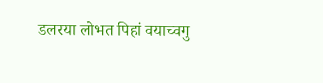डलरया लोभत पिहां वयाच्वगु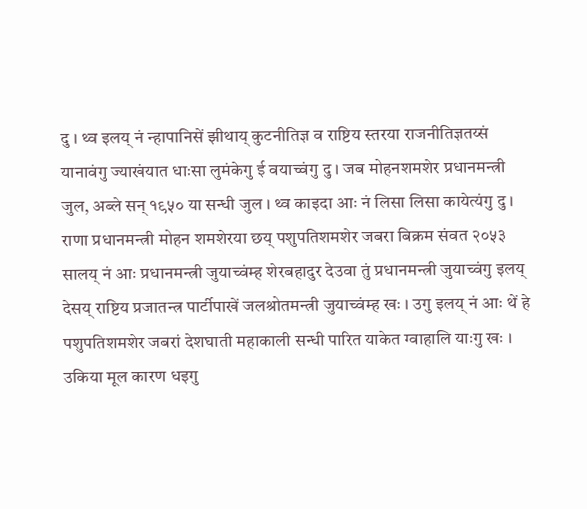दु । थ्व इलय् नं न्हापानिसें झीथाय् कुटनीतिज्ञ व राष्टिय स्तरया राजनीतिज्ञतय्सं यानावंगु ज्याखंयात धाःसा लुमंकेगु ई वयाच्वंगु दु । जब मोहनशमशेर प्रधानमन्त्री जुल, अब्ले सन् १९५० या सन्धी जुल । थ्व काइदा आः नं लिसा लिसा कायेत्यंगु दु । राणा प्रधानमन्त्री मोहन शमशेरया छय् पशुपतिशमशेर जबरा बिक्रम संवत २०५३ सालय् नं आः प्रधानमन्त्री जुयाच्वंम्ह शेरबहादुर देउवा तुं प्रधानमन्त्री जुयाच्वंगु इलय् देसय् राष्टिय प्रजातन्त्र पार्टीपाखें जलश्रोतमन्त्री जुयाच्वंम्ह खः । उगु इलय् नं आः थें हे पशुपतिशमशेर जबरां देशघाती महाकाली सन्धी पारित याकेत ग्वाहालि याःगु खः । उकिया मूल कारण धइगु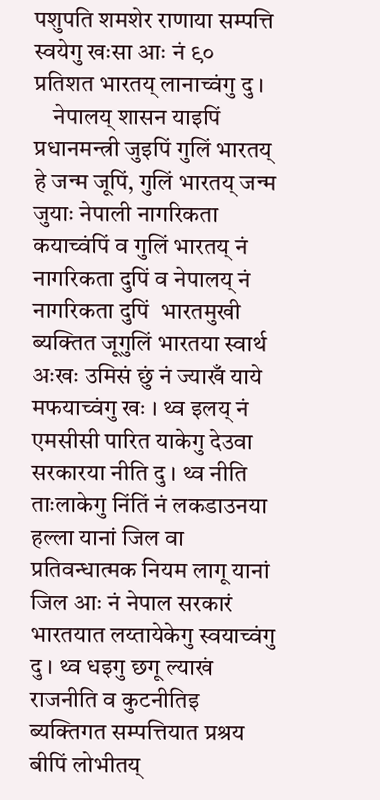पशुपति शमशेर राणाया सम्पत्ति स्वयेगु खःसा आः नं ९० प्रतिशत भारतय् लानाच्वंगु दु ।
    नेपालय् शासन याइपिं प्रधानमन्त्री जुइपिं गुलिं भारतय् हे जन्म जूपिं, गुलिं भारतय् जन्म जुयाः नेपाली नागरिकता कयाच्वंपिं व गुलिं भारतय् नं नागरिकता दुपिं व नेपालय् नं नागरिकता दुपिं  भारतमुखी ब्यक्तित जूगुलिं भारतया स्वार्थ अःखः उमिसं छुं नं ज्याखँ याये मफयाच्वंगु खः । थ्व इलय् नं एमसीसी पारित याकेगु देउवा सरकारया नीति दु । थ्व नीति ताःलाकेगु निंतिं नं लकडाउनया हल्ला यानां जिल वा प्रतिवन्धात्मक नियम लागू यानां जिल आः नं नेपाल सरकारं भारतयात लय्तायेकेगु स्वयाच्वंगु दु । थ्व धइगु छगू ल्याखं राजनीति व कुटनीतिइ ब्यक्तिगत सम्पत्तियात प्रश्रय बीपिं लोभीतय्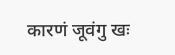कारणं जूवंगु खः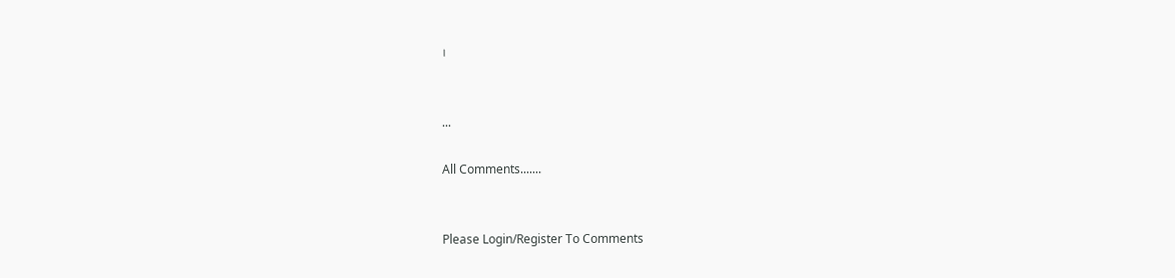।


...

All Comments.......


Please Login/Register To Comments